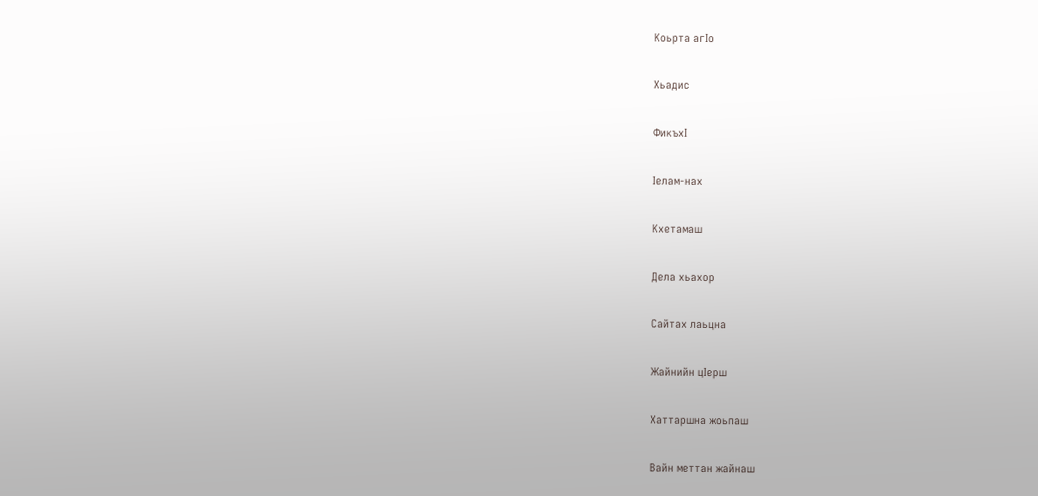Коьрта агIо

Хьадис

ФикъхI

Iелам-нах

Кхетамаш

Дела хьахор

Сайтах лаьцна

Жайнийн цIерш

Хаттаршна жоьпаш

Вайн меттан жайнаш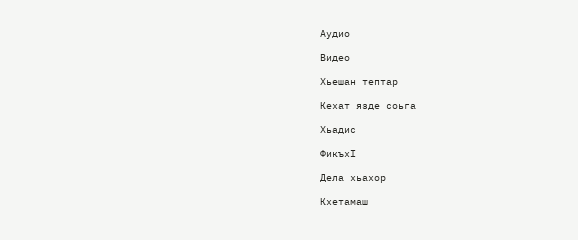Аудио

Видео

Хьешан тептар

Кехат язде соьга

Хьадис

ФикъхI

Дела хьахор

Кхетамаш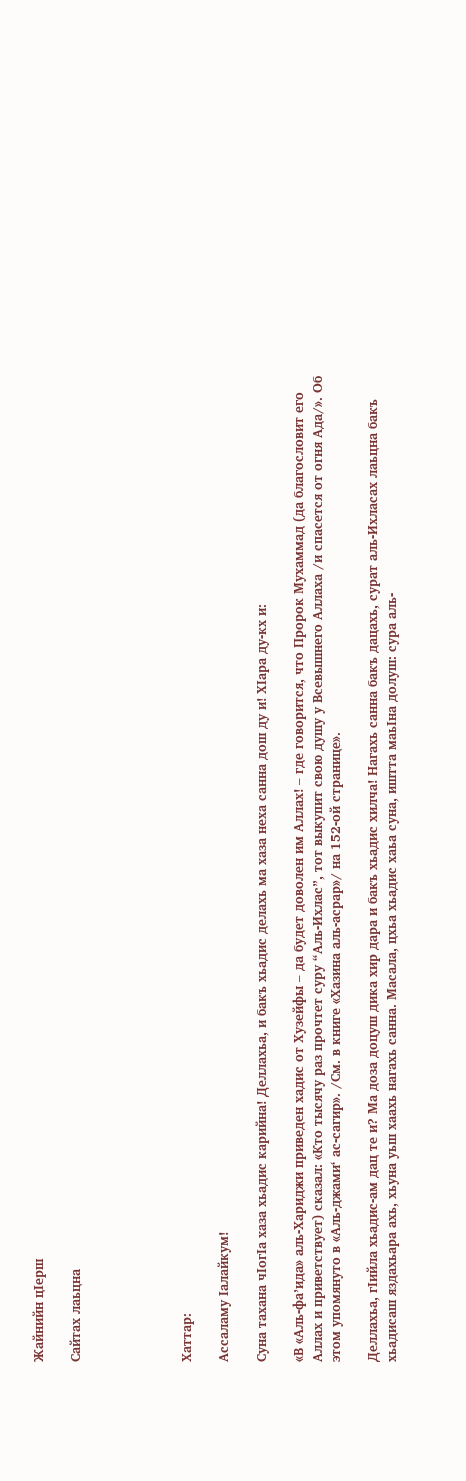Жайнийн цIерш

Сайтах лаьцна





Хаттар:

Ассаламу Iалайкум!

Суна тахана чIогIа хаза хьадис карийна! Деллахьа, и бакъ хьадис делахь ма хаза неха санна дош ду и! ХIара ду-кх и:

«В «Аль-фа’ида» аль-Хариджи приведен хадис от Хузейфы – да будет доволен им Аллах! – где говорится, что Пророк Мухаммад (да благословит его Аллах и приветствует) сказал: «Кто тысячу раз прочтет суру “Аль-Ихлас”, тот выкупит свою душу у Всевышнего Аллаха /и спасется от огня Ада/». Об этом упомянуто в «Аль-джами‘ ас-сагир». /См. в книге «Хазина аль-асрар»/ на 152-ой странице».

Деллахьа, гIийла хьадис-ам дац те и? Ма доза доцуш дика хир дара и бакъ хьадис хилча! Нагахь санна бакъ дацахь, сурат аль-Ихласах лаьцна бакъ хьадисаш яздахьара ахь, хьуна уьш хаахь нагахь санна. Масала, цхьа хьадис хаьа суна, иштта маьIна долуш: сура аль-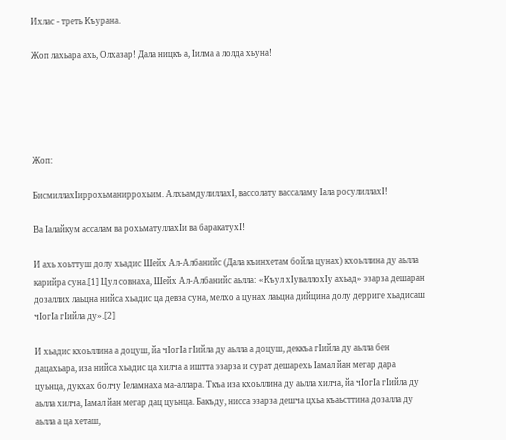Ихлас - треть Къурана.

Жоп лахьара ахь, Олхазар! Дала ницкъ а, Iилма а лолда хьуна!





Жоп:

БисмиллахIиррохьманиррохьим. АлхьамдулиллахI, вассолату вассаламу Iала росулиллахI!

Ва Iалайкум ассалам ва рохьматуллахIи ва баракатухI!

И ахь хоьттуш долу хьадис Шейх Ал-Албанийс (Дала къинхетам бойла цунах) кхоьллина ду аьлла карийра суна.[1] Цул совнаха, Шейх Ал-Албанийс аьлла: «Къул хIуваллохIу ахьад» эзарза дешаран дозаллих лаьцна нийса хьадис ца девза суна, мелхо а цунах лаьцна дийцина долу дерриге хьадисаш чIогIа гIийла ду».[2]

И хьадис кхоьллина а доцуш, йа чIогIа гIийла ду аьлла а доцуш, деккъа гIийла ду аьлла бен дацахьара, иза нийса хьадис ца хилча а иштта эзарза и сурат дешарехь Iамал йан мегар дара цуьнца, дукхах болчу Iеламнаха ма-аллара. Ткъа иза кхоьллина ду аьлла хилча, йа чIогIа гIийла ду аьлла хилча, Iамал йан мегар дац цуьнца. Бакъду, нисса эзарза дешча цхьа къаьсттина дозалла ду аьлла а ца хеташ,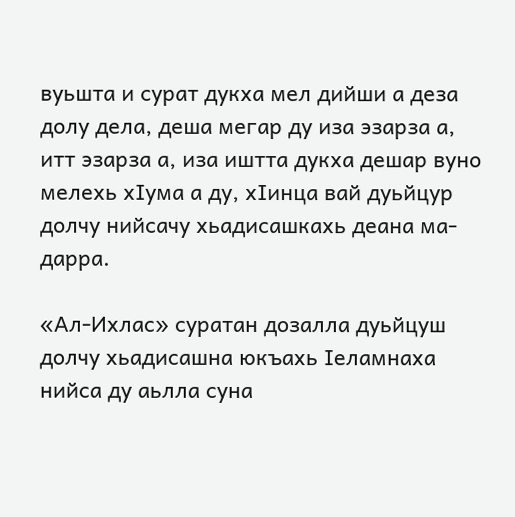вуьшта и сурат дукха мел дийши а деза долу дела, деша мегар ду иза эзарза а, итт эзарза а, иза иштта дукха дешар вуно мелехь хIума а ду, хIинца вай дуьйцур долчу нийсачу хьадисашкахь деана ма-дарра.

«Ал-Ихлас» суратан дозалла дуьйцуш долчу хьадисашна юкъахь Iеламнаха нийса ду аьлла суна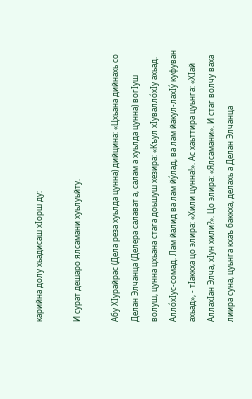карийна долу хьадисаш хIорш ду:

И сурат дешаро ялсамани хуьлуьйту.

Абу ХIурайрас (Дела реза хуьлда цунна) дийцина: «Цхьана дийнахь со Делан Элчанца (Делера салават а, салам а хуьлда цунна) вогIуш волуш, цунна цхьана стага доьшуш хезира: «Къул хIувалло́хIу ахьад. Алло́хIус-сомад. Лам йалид ва лам йу́лад, ва лам йакул-лахIу́ куфуван ахьад», - тIаккха цо элира: «Хили цунна!». Ас хаьттира цуьнга: «ХIай АллахIан Элча, хIун хили?». Цо элира: «Ялсамани». И стаг волчу ваха лиира суна, цуьнга кхаъ баккха, делахь а Делан Элчанца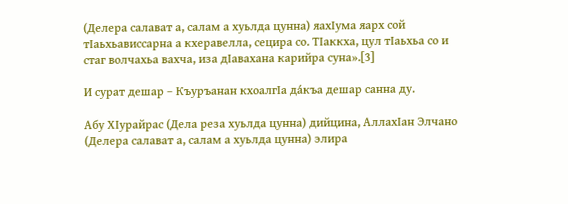(Делера салават а, салам а хуьлда цунна) яахIума яарх сой тIаьхьависсарна а кхеравелла, сецира со. ТIаккха, цул тIаьхьа со и стаг волчахьа вахча, иза дIавахана карийра суна».[3]

И сурат дешар – Къуръанан кхоалгIа да́къа дешар санна ду.

Абу ХIурайрас (Дела реза хуьлда цунна) дийцина, АллахIан Элчано (Делера салават а, салам а хуьлда цунна) элира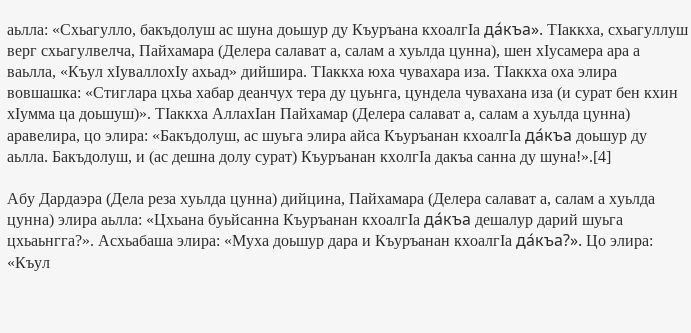аьлла: «Схьагулло, бакъдолуш ас шуна доьшур ду Къуръана кхоалгIа да́къа». ТIаккха, схьагуллуш верг схьагулвелча, Пайхамара (Делера салават а, салам а хуьлда цунна), шен хIусамера ара а ваьлла, «Къул хIуваллохIу ахьад» дийшира. ТIаккха юха чувахара иза. ТIаккха оха элира вовшашка: «Стиглара цхьа хабар деанчух тера ду цуьнга, цундела чувахана иза (и сурат бен кхин хIумма ца доьшуш)». ТIаккха АллахIан Пайхамар (Делера салават а, салам а хуьлда цунна) аравелира, цо элира: «Бакъдолуш, ас шуьга элира айса Къуръанан кхоалгIа да́къа доьшур ду аьлла. Бакъдолуш, и (ас дешна долу сурат) Къуръанан кхолгIа дакъа санна ду шуна!».[4]

Абу Дардаэра (Дела реза хуьлда цунна) дийцина, Пайхамара (Делера салават а, салам а хуьлда цунна) элира аьлла: «Цхьана буьйсанна Къуръанан кхоалгIа да́къа дешалур дарий шуьга цхьаьнгга?». Асхьабаша элира: «Муха доьшур дара и Къуръанан кхоалгIа да́къа?». Цо элира: «Къул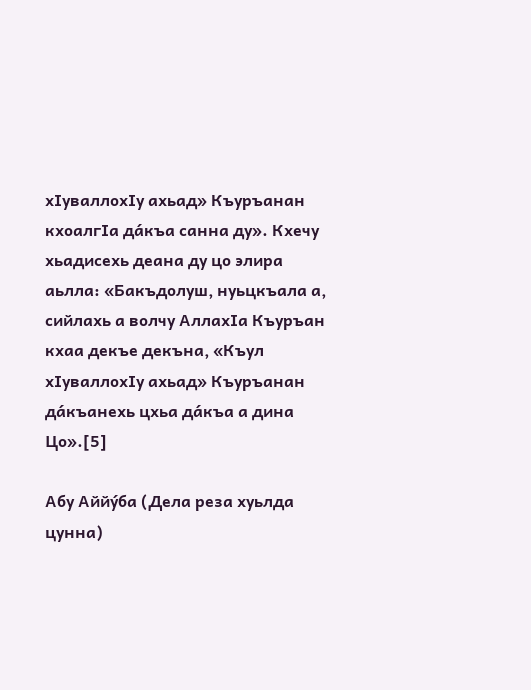хIуваллохIу ахьад» Къуръанан кхоалгIа да́къа санна ду». Кхечу хьадисехь деана ду цо элира аьлла: «Бакъдолуш, нуьцкъала а, сийлахь а волчу АллахIа Къуръан кхаа декъе декъна, «Къул хIуваллохIу ахьад» Къуръанан да́къанехь цхьа да́къа а дина Цо».[5]

Абу Аййу́ба (Дела реза хуьлда цунна)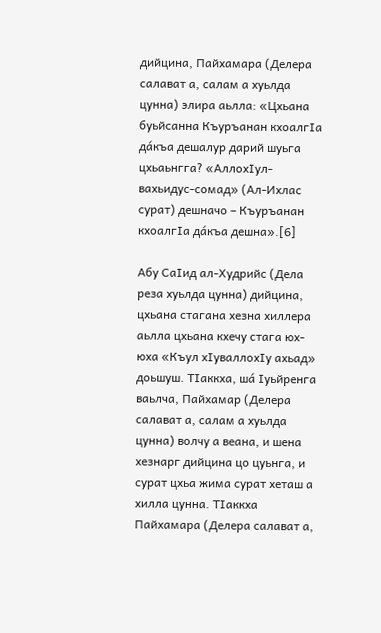дийцина, Пайхамара (Делера салават а, салам а хуьлда цунна) элира аьлла: «Цхьана буьйсанна Къуръанан кхоалгIа да́къа дешалур дарий шуьга цхьаьнгга? «АллохIул-вахьидус-сомад» (Ал-Ихлас сурат) дешначо – Къуръанан кхоалгIа да́къа дешна».[6]

Абу СаIид ал-Худрийс (Дела реза хуьлда цунна) дийцина, цхьана стагана хезна хиллера аьлла цхьана кхечу стага юх-юха «Къул хIуваллохIу ахьад» доьшуш. ТIаккха, ша́ Iуьйренга ваьлча, Пайхамар (Делера салават а, салам а хуьлда цунна) волчу а веана, и шена хезнарг дийцина цо цуьнга, и сурат цхьа жима сурат хеташ а хилла цунна. ТIаккха Пайхамара (Делера салават а,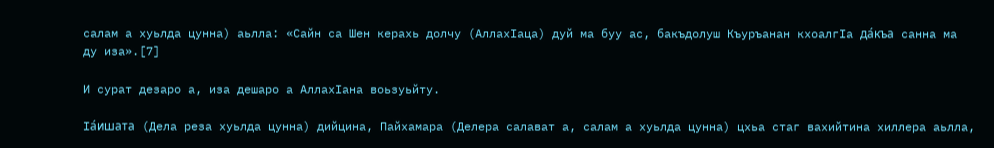салам а хуьлда цунна) аьлла: «Сайн са Шен керахь долчу (АллахIаца) дуй ма буу ас, бакъдолуш Къуръанан кхоалгIа да́къа санна ма ду иза».[7]

И сурат дезаро а, иза дешаро а АллахIана воьзуьйту.

Iа́ишата (Дела реза хуьлда цунна) дийцина, Пайхамара (Делера салават а, салам а хуьлда цунна) цхьа стаг вахийтина хиллера аьлла,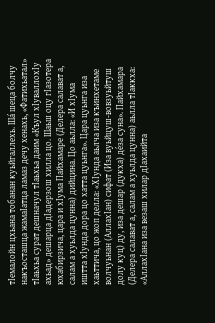тIемалойн цхьана тобанан куьйгаллехь. Ша́ шеца болчу накъосташца жамаIатца ламаз дечу хенахь, «Фатихьатал» тIаьхьа сурат дешначул тIаьхьа даим «Къул хIуваллохIу ахьад» дешарца дIадерзош хилла цо. Шаьш оцу гIазотера юхабирзича, цара и хIума Пайхамаре (Делера салават а, салам а хуьлда цунна) дийцина. Цо аьлла: «И хIума иштта хIунда дора цо хатта цуьнга». Цара цуьнга иза хаьттича, цо жоп делла: «ХIунда аьлча иза къинхетаме волчуьнан (АллахIан) сифат (Иза вуьйцуш-вовзуьйтуш долу куц) ду, иза дешар (дукха) де́за суна». Пайхамара (Делера салават а, салам а хуьлда цунна) аьлла тIаккха: «АллахIана иза везаш хилар дIахаийта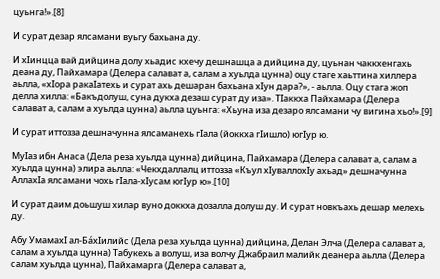цуьнга!».[8]

И сурат дезар ялсамани вуьгу бахьана ду.

И хIинцца вай дийцина долу хьадис кхечу дешнашца а дийцина ду, цуьнан чаккхенгахь деана ду, Пайхамара (Делера салават а, салам а хуьлда цунна) оцу стаге хаьттина хиллера аьлла, «хIора ракаIатехь и сурат ахь дешаран бахьана хIун дара?», - аьлла. Оцу стага жоп делла хилла: «Бакъдолуш, суна дукха дезаш сурат ду иза». ТIаккха Пайхамара (Делера салават а, салам а хуьлда цунна) аьлла цуьнга: «Хьуна иза дезаро ялсамани чу вигина хьо!».[9]

И сурат иттозза дешначунна ялсаманехь гIала (йоккха гIишло) югIур ю.

МуIаз ибн Анаса (Дела реза хуьлда цунна) дийцина, Пайхамара (Делера салават а, салам а хуьлда цунна) элира аьлла: «Чекхдаллалц иттозза «Къул хIуваллохIу ахьад» дешначунна АллахIа ялсамани чохь гIала-хIусам югIур ю».[10]

И сурат даим доьшуш хилар вуно доккха дозалла долуш ду. И сурат новкъахь дешар мелехь ду.

Абу УмамахI ал-Ба́хIилийс (Дела реза хуьлда цунна) дийцина, Делан Элча (Делера салават а, салам а хуьлда цунна) Табукехь а волуш, иза волчу Джабраил малийк деанера аьлла (Делера салам хуьлда цунна), Пайхамарга (Делера салават а,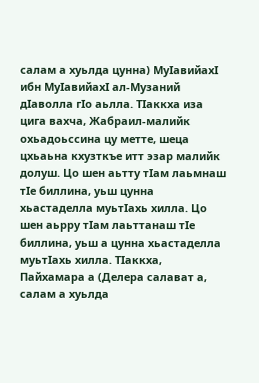салам а хуьлда цунна) МуIавийахI ибн МуIавийахI ал-Музаний дIаволла гIо аьлла. ТIаккха иза цига вахча, Жабраил-малийк охьадоьссина цу метте, шеца цхьаьна кхузткъе итт эзар малийк долуш. Цо шен аьтту тIам лаьмнаш тIе биллина, уьш цунна хьастаделла муьтIахь хилла. Цо шен аьрру тIам лаьттанаш тIе биллина, уьш а цунна хьастаделла муьтIахь хилла. ТIаккха, Пайхамара а (Делера салават а, салам а хуьлда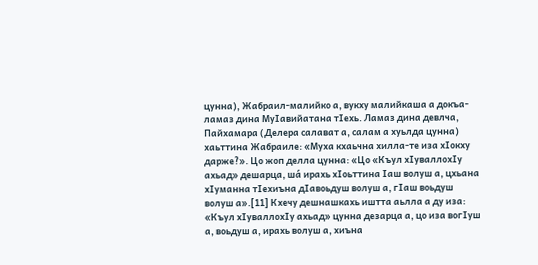цунна), Жабраил-малийко а, вукху малийкаша а докъа-ламаз дина МуIавийатана тIехь. Ламаз дина девлча, Пайхамара (Делера салават а, салам а хуьлда цунна) хаьттина Жабраиле: «Муха кхаьчна хилла-те иза хIокху дарже?». Цо жоп делла цунна: «Цо «Къул хIуваллохIу ахьад» дешарца, ша́ ирахь хIоьттина Iаш волуш а, цхьана хIуманна тIехиъна дIавоьдуш волуш а, гIаш воьдуш волуш а».[11] Кхечу дешнашкахь иштта аьлла а ду иза: «Къул хIуваллохIу ахьад» цунна дезарца а, цо иза вогIуш а, воьдуш а, ирахь волуш а, хиъна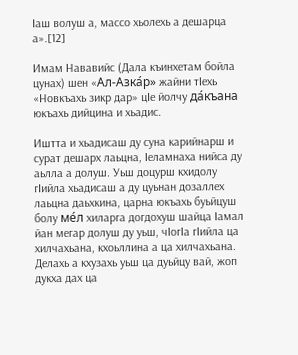Iаш волуш а, массо хьолехь а дешарца а».[12]

Имам Нававийс (Дала къинхетам бойла цунах) шен «Ал-Азка́р» жайни тIехь «Новкъахь зикр дар» цIе йолчу да́къана юкъахь дийцина и хьадис.

Иштта и хьадисаш ду суна карийнарш и сурат дешарх лаьцна, Iеламнаха нийса ду аьлла а долуш. Уьш доцурш кхидолу гIийла хьадисаш а ду цуьнан дозаллех лаьцна даьхкина, царна юкъахь буьйцуш болу ме́л хиларга догдохуш шайца Iамал йан мегар долуш ду уьш, чIогIа гIийла ца хилчахьана, кхоьллина а ца хилчахьана. Делахь а кхузахь уьш ца дуьйцу вай, жоп дукха дах ца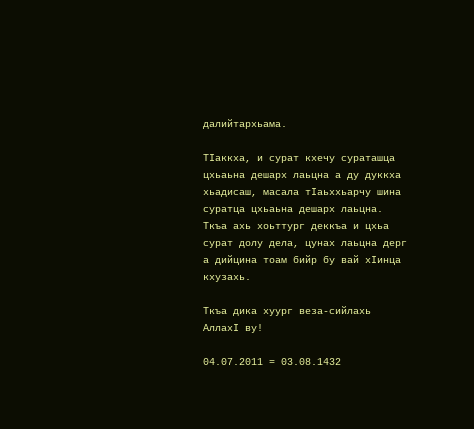далийтархьама.

ТIаккха, и сурат кхечу сураташца цхьаьна дешарх лаьцна а ду дуккха хьадисаш, масала тIаьххьарчу шина суратца цхьаьна дешарх лаьцна. Ткъа ахь хоьттург деккъа и цхьа сурат долу дела, цунах лаьцна дерг а дийцина тоам бийр бу вай хIинца кхузахь.

Ткъа дика хуург веза-сийлахь АллахI ву!

04.07.2011 = 03.08.1432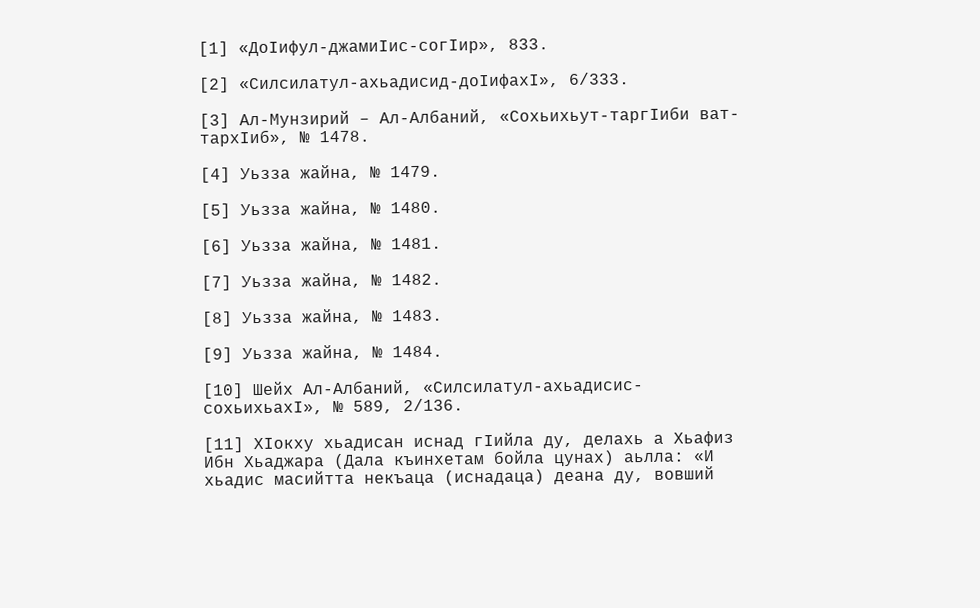[1] «ДоIифул-джамиIис-согIир», 833.

[2] «Силсилатул-ахьадисид-доIифахI», 6/333.

[3] Ал-Мунзирий – Ал-Албаний, «Сохьихьут-таргIиби ват-тархIиб», № 1478.

[4] Уьзза жайна, № 1479.

[5] Уьзза жайна, № 1480.

[6] Уьзза жайна, № 1481.

[7] Уьзза жайна, № 1482.

[8] Уьзза жайна, № 1483.

[9] Уьзза жайна, № 1484.

[10] Шейх Ал-Албаний, «Силсилатул-ахьадисис-сохьихьахI», № 589, 2/136.

[11] ХIокху хьадисан иснад гIийла ду, делахь а Хьафиз Ибн Хьаджара (Дала къинхетам бойла цунах) аьлла: «И хьадис масийтта некъаца (иснадаца) деана ду, вовший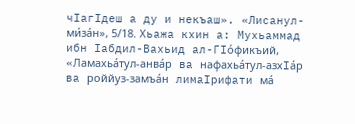чIагIдеш а ду и некъаш». «Лисанул-ми́за́н», 5/18. Хьажа кхин а: Мухьаммад ибн Iабдил-Вахьид ал-ГIо́фикъий, «Ламахьа́тул-анва́р ва нафахьа́тул-азхIа́р ва роййуз-замъа́н лимаIрифати ма́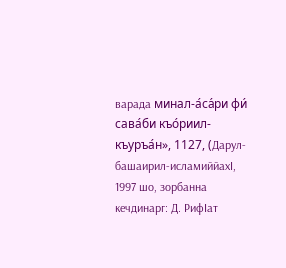варада минал-а́са́ри фи́ сава́би къо́риил-къуръа́н», 1127, (Дарул-башаирил-исламиййахI, 1997 шо, зорбанна кечдинарг: Д. РифIат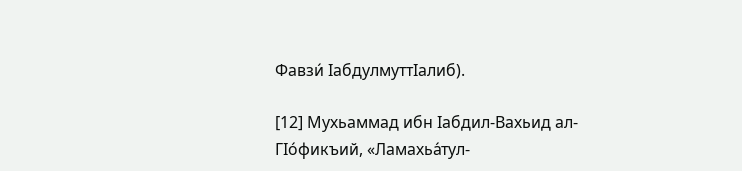Фавзи́ IабдулмуттIалиб).

[12] Мухьаммад ибн Iабдил-Вахьид ал-ГIо́фикъий, «Ламахьа́тул-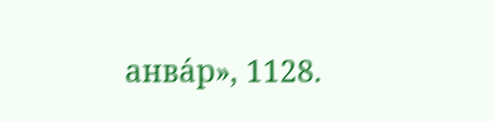анва́р», 1128.